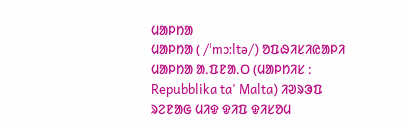ᱢᱟᱞᱴᱟ
ᱢᱟᱞᱴᱟ ( /ˈmɔːltə/) ᱚᱯᱷᱤᱥᱤᱭᱟᱞᱤ ᱢᱟᱞᱴᱟ ᱟᱹᱯᱱᱟᱹᱛ (ᱢᱟᱞᱴᱤᱥ ᱺ Repubblika ta' Malta) ᱤᱣᱨᱳᱯ ᱨᱮᱱᱟᱜ ᱢᱤᱫ ᱫᱤᱯ ᱫᱤᱥᱚᱢ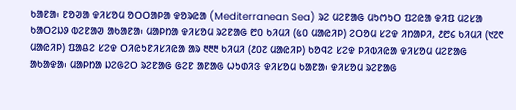ᱠᱟᱱᱟ᱾ ᱱᱚᱣᱟ ᱫᱤᱥᱚᱢ ᱚᱛᱛᱟᱞᱟ ᱫᱚᱨᱭᱟ (Mediterranean Sea) ᱨᱮ ᱢᱮᱱᱟᱜ ᱢᱩᱬᱩᱛ ᱯᱮᱭᱟ ᱫᱤᱯ ᱢᱮᱥᱟ ᱠᱟᱛᱮᱡᱽ ᱵᱮᱱᱟᱣ ᱟᱠᱟᱱᱟ᱾ ᱢᱟᱞᱴᱟ ᱫᱤᱥᱚᱢ ᱨᱮᱱᱟᱜ ᱘᱐ ᱠᱤᱢᱤ (᱕᱐ ᱢᱟᱭᱤᱞ) ᱮᱛᱚᱢ ᱥᱮᱫ ᱤᱴᱟᱞᱤ, ᱒᱘᱔ ᱠᱤᱢᱤ (᱑᱗᱖ ᱢᱟᱭᱤᱞ) ᱯᱟᱪᱮ ᱥᱮᱫ ᱛᱤᱭᱩᱱᱤᱥᱤᱭᱟ ᱟᱨ ᱓᱓᱓ ᱠᱤᱢᱤ (᱒᱐᱗ ᱢᱟᱭᱤᱞ) ᱠᱚᱧᱮ ᱥᱮᱫ ᱞᱤᱵᱤᱭᱟ ᱫᱤᱥᱚᱢ ᱢᱮᱱᱟᱜ ᱟᱠᱟᱫᱟ᱾ ᱢᱟᱞᱴᱟ ᱡᱮᱜᱮᱛ ᱨᱮᱱᱟᱜ ᱜᱮᱱ ᱟᱱᱟᱜ ᱦᱩᱰᱤᱝ ᱫᱤᱥᱚᱢ ᱠᱟᱱᱟ᱾ ᱫᱤᱥᱚᱢ ᱨᱮᱱᱟᱜ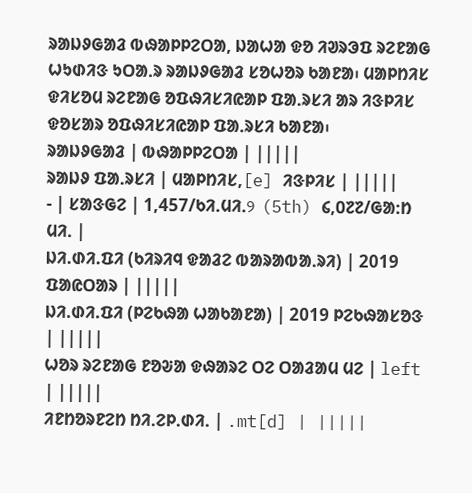ᱨᱟᱡᱽᱜᱟᱲ ᱵᱷᱟᱞᱞᱮᱛᱟ, ᱡᱟᱦᱟ ᱫᱚ ᱤᱣᱨᱳᱯ ᱨᱮᱱᱟᱜ ᱦᱩᱰᱤᱝ ᱩᱛᱟᱹᱨ ᱨᱟᱡᱽᱜᱟᱲ ᱥᱚᱦᱚᱨ ᱠᱟᱱᱟ᱾ ᱢᱟᱞᱴᱤᱥ ᱫᱤᱥᱚᱢ ᱨᱮᱱᱟᱜ ᱚᱯᱷᱤᱥᱤᱭᱟᱞ ᱯᱟᱹᱨᱥᱤ ᱟᱨ ᱤᱝᱞᱤᱥ ᱫᱚᱥᱟᱨ ᱚᱯᱷᱤᱥᱤᱭᱟᱞ ᱯᱟᱹᱨᱥᱤ ᱠᱟᱱᱟ᱾
ᱨᱟᱡᱽᱜᱟᱲ | ᱵᱷᱟᱞᱞᱮᱛᱟ | |||||
ᱨᱟᱡᱽ ᱯᱟᱹᱨᱥᱤ | ᱢᱟᱞᱴᱤᱥ,[e] ᱤᱝᱞᱤᱥ | |||||
- | ᱥᱟᱝᱜᱮ | 1,457/ᱠᱤᱹᱢᱤᱹ୨ (5th) ᱔,᱐᱗᱗/ᱜᱟᱺᱴ ᱢᱤᱹ |
ᱡᱤ.ᱰᱤ.ᱯᱤ (ᱠᱤᱨᱤᱧ ᱫᱟᱲᱮ ᱵᱟᱨᱟᱵᱟᱹᱨᱤ) | 2019 ᱯᱟᱭᱛᱟᱨ | |||||
ᱡᱤ.ᱰᱤ.ᱯᱤ (ᱞᱮᱠᱷᱟ ᱦᱟᱠᱟᱱᱟ) | 2019 ᱞᱮᱠᱷᱟᱥᱚᱝ | |||||
ᱦᱚᱨ ᱨᱮᱱᱟᱜ ᱱᱚᱶᱟ ᱫᱷᱟᱨᱮ ᱛᱮ ᱛᱟᱲᱟᱢ ᱢᱮ | left | |||||
ᱤᱱᱴᱚᱨᱱᱮᱴ ᱴᱤᱹᱮᱞᱹᱰᱤᱹ | .mt[d] | |||||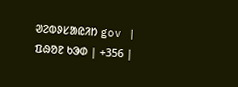ᱣᱮᱵᱽᱥᱟᱭᱤᱴ gov |
ᱯᱷᱚᱱ ᱠᱳᱰ | +356 |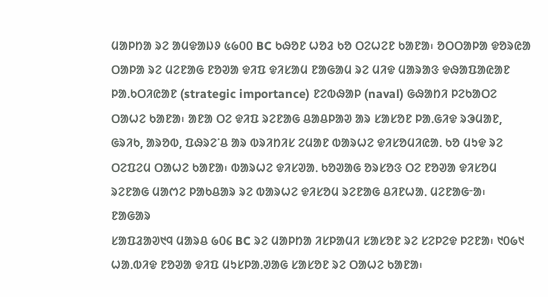ᱢᱟᱞᱴᱟ ᱨᱮ ᱟᱢᱫᱟᱡᱽ ᱕᱙᱐᱐ BC ᱠᱷᱚᱱ ᱦᱚᱲ ᱠᱚ ᱛᱮᱦᱮᱱ ᱠᱟᱱᱟ᱾ ᱚᱛᱛᱟᱞᱟ ᱫᱚᱨᱭᱟ ᱛᱟᱞᱟ ᱨᱮ ᱢᱮᱱᱟᱜ ᱱᱚᱣᱟ ᱫᱤᱯ ᱫᱤᱥᱟᱢ ᱱᱟᱜᱟᱢ ᱨᱮ ᱢᱤᱫ ᱢᱟᱨᱟᱝ ᱫᱷᱟᱯᱟᱭᱟᱱ ᱞᱟᱹᱠᱛᱤᱭᱟᱱ (strategic importance) ᱱᱮᱵᱷᱟᱞ (naval) ᱜᱷᱟᱴᱤ ᱞᱮᱠᱟᱛᱮ ᱛᱟᱦᱮ ᱠᱟᱱᱟ᱾ ᱟᱱᱟ ᱛᱮ ᱫᱤᱯ ᱨᱮᱱᱟᱜ ᱪᱟᱪᱞᱟᱣ ᱟᱨ ᱥᱟᱥᱚᱱ ᱞᱟᱹᱜᱤᱫ ᱨᱳᱢᱟᱱ, ᱜᱨᱤᱠ, ᱟᱨᱚᱵ, ᱯᱷᱨᱮᱸᱪ ᱟᱨ ᱵᱨᱤᱴᱤᱥ ᱮᱢᱟᱱ ᱵᱟᱨᱦᱮ ᱫᱤᱥᱚᱢᱤᱭᱟᱹ ᱠᱚ ᱢᱩᱫ ᱨᱮ ᱛᱮᱯᱮᱢ ᱛᱟᱦᱮ ᱠᱟᱱᱟ᱾ ᱵᱟᱨᱦᱮ ᱫᱤᱥᱣᱟᱹ ᱠᱚᱣᱟᱜ ᱚᱨᱥᱚᱝ ᱛᱮ ᱱᱚᱣᱟ ᱫᱤᱥᱚᱢ ᱨᱮᱱᱟᱜ ᱢᱟᱬᱮ ᱞᱟᱠᱪᱟᱨ ᱨᱮ ᱵᱟᱨᱦᱮ ᱫᱤᱥᱚᱢ ᱨᱮᱱᱟᱜ ᱪᱤᱱᱦᱟᱹ ᱢᱮᱱᱟᱜᱼᱟ᱾
ᱱᱟᱜᱟᱨ
ᱥᱟᱯᱲᱟᱣ᱑ᱧ ᱢᱟᱨᱪ ᱙᱐᱔ BC ᱨᱮ ᱢᱟᱞᱴᱟ ᱤᱥᱞᱟᱢᱤ ᱥᱟᱥᱚᱱ ᱨᱮ ᱥᱮᱞᱮᱫ ᱞᱮᱱᱟ᱾ ᱑᱐᱙᱑ ᱦᱟᱹᱵᱤᱫ ᱱᱚᱣᱟ ᱫᱤᱯ ᱢᱩᱥᱞᱟᱹᱣᱟᱜ ᱥᱟᱥᱚᱱ ᱨᱮ ᱛᱟᱦᱮ ᱠᱟᱱᱟ᱾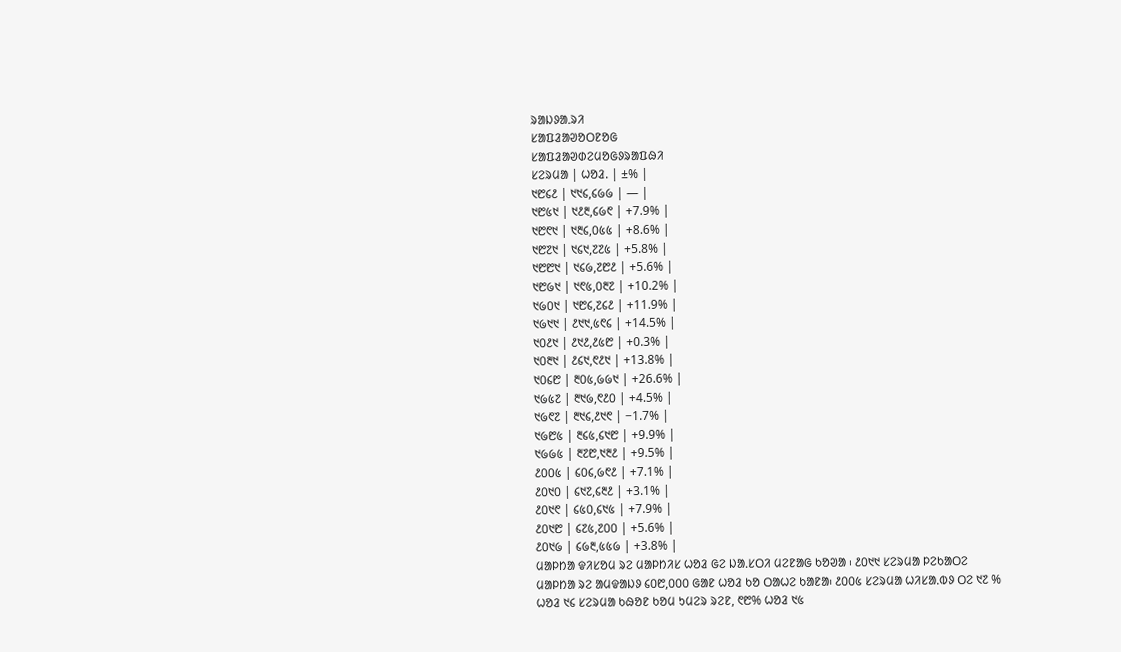ᱨᱟᱡᱽᱟᱹᱨᱤ
ᱥᱟᱯᱲᱟᱣᱚᱛᱱᱚᱜ
ᱥᱟᱯᱲᱟᱣᱰᱮᱢᱚᱜᱽᱨᱟᱯᱷᱤ
ᱥᱮᱨᱢᱟ | ᱦᱚᱲ. | ±% |
᱑᱘᱔᱒ | ᱑᱑᱔,᱔᱙᱙ | — |
᱑᱘᱕᱑ | ᱑᱒᱓,᱔᱙᱖ | +7.9% |
᱑᱘᱖᱑ | ᱑᱓᱔,᱐᱕᱕ | +8.6% |
᱑᱘᱗᱑ | ᱑᱔᱑,᱗᱗᱕ | +5.8% |
᱑᱘᱘᱑ | ᱑᱔᱙,᱗᱘᱒ | +5.6% |
᱑᱘᱙᱑ | ᱑᱖᱕,᱐᱓᱗ | +10.2% |
᱑᱙᱐᱑ | ᱑᱘᱔,᱗᱔᱒ | +11.9% |
᱑᱙᱑᱑ | ᱒᱑᱑,᱕᱖᱔ | +14.5% |
᱑᱐᱒᱑ | ᱒᱑᱒,᱒᱕᱘ | +0.3% |
᱑᱐᱓᱑ | ᱒᱔᱑,᱖᱒᱑ | +13.8% |
᱑᱐᱔᱘ | ᱓᱐᱕,᱙᱙᱑ | +26.6% |
᱑᱙᱕᱗ | ᱓᱑᱙,᱖᱒᱐ | +4.5% |
᱑᱙᱖᱗ | ᱓᱑᱔,᱒᱑᱖ | −1.7% |
᱑᱙᱘᱕ | ᱓᱔᱕,᱔᱑᱘ | +9.9% |
᱑᱙᱙᱕ | ᱓᱗᱘,᱑᱓᱒ | +9.5% |
᱒᱐᱐᱕ | ᱔᱐᱔,᱙᱖᱒ | +7.1% |
᱒᱐᱑᱐ | ᱔᱑᱗,᱔᱓᱒ | +3.1% |
᱒᱐᱑᱖ | ᱔᱕᱐,᱔᱑᱕ | +7.9% |
᱒᱐᱑᱘ | ᱔᱗᱕,᱗᱐᱐ | +5.6% |
᱒᱐᱑᱙ | ᱔᱙᱓,᱕᱕᱙ | +3.8% |
ᱢᱟᱞᱴᱟ ᱫᱤᱥᱚᱢ ᱨᱮ ᱢᱟᱞᱴᱤᱥ ᱦᱚᱲ ᱜᱮ ᱡᱟᱹᱥᱛᱤ ᱢᱮᱱᱟᱜ ᱠᱚᱣᱟ ᱾ ᱒᱐᱑᱑ ᱥᱮᱨᱢᱟ ᱞᱮᱠᱟᱛᱮ ᱢᱟᱞᱴᱟ ᱨᱮ ᱟᱢᱫᱟᱡᱽ ᱔᱐᱘,᱐᱐᱐ ᱜᱟᱱ ᱦᱚᱲ ᱠᱚ ᱛᱟᱦᱮ ᱠᱟᱱᱟ᱾ ᱒᱐᱐᱕ ᱥᱮᱨᱢᱟ ᱦᱤᱥᱟᱹᱵᱽ ᱛᱮ ᱑᱗ % ᱦᱚᱲ ᱑᱔ ᱥᱮᱨᱢᱟ ᱠᱷᱚᱱ ᱠᱚᱢ ᱩᱢᱮᱨ ᱨᱮᱱ, ᱖᱘% ᱦᱚᱲ ᱑᱕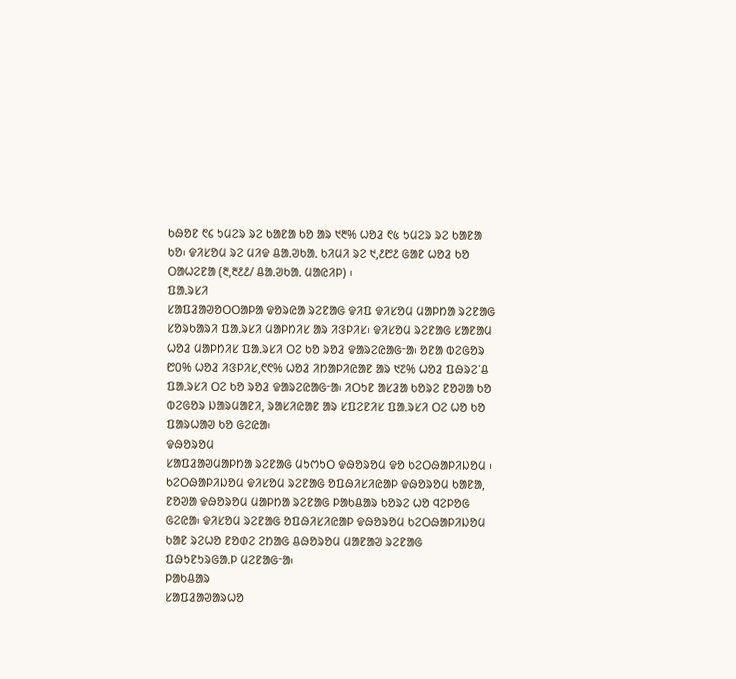ᱠᱷᱚᱱ ᱖᱔ ᱩᱢᱮᱨ ᱨᱮ ᱠᱟᱱᱟ ᱠᱚ ᱟᱨ ᱑᱓% ᱦᱚᱲ ᱖᱕ ᱩᱢᱮᱨ ᱨᱮ ᱠᱟᱱᱟ ᱠᱚ᱾ ᱫᱤᱥᱚᱢ ᱨᱮ ᱢᱤᱫ ᱪᱟᱹᱣᱠᱟᱹ ᱠᱤᱢᱤ ᱨᱮ ᱑,᱒᱘᱒ ᱜᱟᱱ ᱦᱚᱲ ᱠᱚ ᱛᱟᱦᱮᱱᱟ (᱓,᱓᱒᱒/ ᱪᱟᱹᱣᱠᱟᱹ ᱢᱟᱭᱤᱞ) ᱾
ᱯᱟᱹᱨᱥᱤ
ᱥᱟᱯᱲᱟᱣᱚᱛᱛᱟᱞᱟ ᱫᱚᱨᱭᱟ ᱨᱮᱱᱟᱜ ᱫᱤᱯ ᱫᱤᱥᱚᱢ ᱢᱟᱞᱴᱟ ᱨᱮᱱᱟᱜ ᱥᱚᱨᱠᱟᱨᱤ ᱯᱟᱹᱨᱥᱤ ᱢᱟᱞᱴᱤᱥ ᱟᱨ ᱤᱝᱞᱤᱥ᱾ ᱫᱤᱥᱚᱢ ᱨᱮᱱᱟᱜ ᱥᱟᱱᱟᱢ ᱦᱚᱲ ᱢᱟᱞᱴᱤᱥ ᱯᱟᱹᱨᱥᱤ ᱛᱮ ᱠᱚ ᱨᱚᱲ ᱫᱟᱨᱮᱭᱟᱜᱼᱟ᱾ ᱚᱱᱟ ᱵᱮᱜᱚᱨ ᱘᱐% ᱦᱚᱲ ᱤᱝᱞᱤᱥ,᱖᱖% ᱦᱚᱲ ᱤᱴᱟᱞᱤᱭᱟᱱ ᱟᱨ ᱑᱗% ᱦᱚᱲ ᱯᱷᱨᱮᱸᱪ ᱯᱟᱹᱨᱥᱤ ᱛᱮ ᱠᱚ ᱨᱚᱲ ᱫᱟᱨᱮᱭᱟᱜᱼᱟ᱾ ᱤᱛᱩᱱ ᱟᱥᱲᱟ ᱠᱚᱨᱮ ᱱᱚᱣᱟ ᱠᱚ ᱵᱮᱜᱚᱨ ᱡᱟᱨᱢᱟᱱᱤ, ᱨᱟᱥᱤᱭᱟᱱ ᱟᱨ ᱥᱯᱮᱱᱤᱥ ᱯᱟᱹᱨᱥᱤ ᱛᱮ ᱦᱚ ᱠᱚ ᱯᱟᱨᱦᱟᱣ ᱠᱚ ᱜᱮᱭᱟ᱾
ᱫᱷᱚᱨᱚᱢ
ᱥᱟᱯᱲᱟᱣᱢᱟᱞᱴᱟ ᱨᱮᱱᱟᱜ ᱢᱩᱬᱩᱛ ᱫᱷᱚᱨᱚᱢ ᱫᱚ ᱠᱮᱛᱷᱟᱞᱤᱡᱚᱢ ᱾ ᱠᱮᱛᱷᱟᱞᱤᱡᱚᱢ ᱫᱤᱥᱚᱢ ᱨᱮᱱᱟᱜ ᱚᱯᱷᱤᱥᱤᱭᱟᱞ ᱫᱷᱚᱨᱚᱢ ᱠᱟᱱᱟ, ᱱᱚᱣᱟ ᱫᱷᱚᱨᱚᱢ ᱢᱟᱞᱴᱟ ᱨᱮᱱᱟᱜ ᱞᱟᱠᱪᱟᱨ ᱠᱚᱨᱮ ᱦᱚ ᱧᱮᱞᱚᱜ ᱜᱮᱭᱟ᱾ ᱫᱤᱥᱚᱢ ᱨᱮᱱᱟᱜ ᱚᱯᱷᱤᱥᱤᱭᱟᱞ ᱫᱷᱚᱨᱚᱢ ᱠᱮᱛᱷᱟᱞᱤᱡᱚᱢ ᱠᱟᱱ ᱨᱮᱦᱚ ᱱᱚᱰᱮ ᱮᱴᱟᱜ ᱪᱷᱚᱨᱚᱢ ᱢᱟᱱᱟᱣ ᱨᱮᱱᱟᱜ ᱯᱷᱩᱱᱩᱨᱜᱟᱹᱞ ᱢᱮᱱᱟᱜᱼᱟ᱾
ᱞᱟᱠᱪᱟᱨ
ᱥᱟᱯᱲᱟᱣᱟᱨᱦᱚ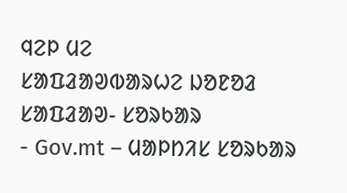ᱧᱮᱞ ᱢᱮ
ᱥᱟᱯᱲᱟᱣᱵᱟᱨᱦᱮ ᱡᱚᱱᱚᱲ
ᱥᱟᱯᱲᱟᱣ- ᱥᱚᱨᱠᱟᱨ
- Gov.mt – ᱢᱟᱞᱴᱤᱥ ᱥᱚᱨᱠᱟᱨ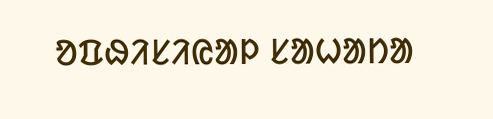ᱚᱯᱷᱤᱥᱤᱭᱟᱞ ᱥᱟᱦᱟᱴᱟ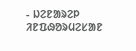- ᱡᱮᱱᱟᱨᱮᱞ ᱤᱱᱯᱷᱚᱨᱢᱮᱥᱟᱱ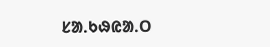ᱥᱟᱹᱠᱷᱭᱟᱹᱛ